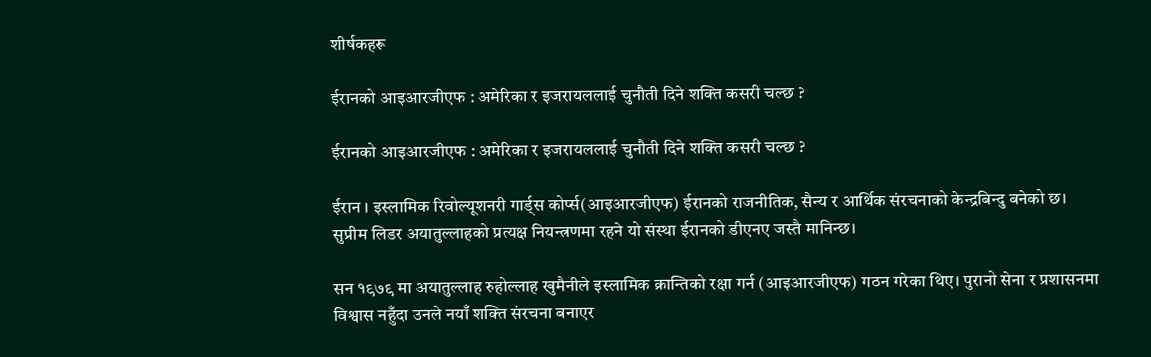शीर्षकहरू

ईरानको आइआरजीएफ : अमेरिका र इजरायललाई चुनौती दिने शक्ति कसरी चल्छ ?

ईरानको आइआरजीएफ : अमेरिका र इजरायललाई चुनौती दिने शक्ति कसरी चल्छ ?

ईरान । इस्लामिक रिवोल्यूशनरी गार्ड्स कोर्प्स(आइआरजीएफ) ईरानको राजनीतिक, सैन्य र आर्थिक संरचनाको केन्द्रबिन्दु बनेको छ। सुप्रीम लिडर अयातुल्लाहको प्रत्यक्ष नियन्त्रणमा रहने यो संस्था ईरानको डीएनए जस्तै मानिन्छ।

सन १९७९ मा अयातुल्लाह रुहोल्लाह खुमैनीले इस्लामिक क्रान्तिको रक्षा गर्न (आइआरजीएफ) गठन गरेका थिए। पुरानो सेना र प्रशासनमा विश्वास नहुँदा उनले नयाँ शक्ति संरचना बनाएर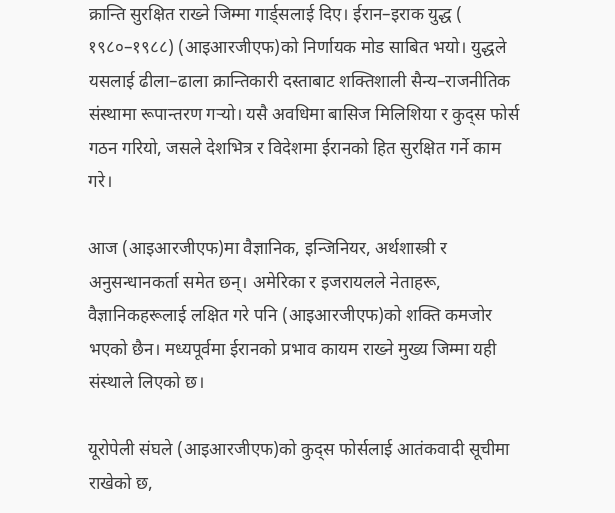क्रान्ति सुरक्षित राख्ने जिम्मा गार्ड्सलाई दिए। ईरान–इराक युद्ध ( १९८०–१९८८) (आइआरजीएफ)को निर्णायक मोड साबित भयो। युद्धले यसलाई ढीला–ढाला क्रान्तिकारी दस्ताबाट शक्तिशाली सैन्य–राजनीतिक संस्थामा रूपान्तरण गर्‍यो। यसै अवधिमा बासिज मिलिशिया र कुद्स फोर्स गठन गरियो, जसले देशभित्र र विदेशमा ईरानको हित सुरक्षित गर्ने काम गरे।

आज (आइआरजीएफ)मा वैज्ञानिक, इन्जिनियर, अर्थशास्त्री र अनुसन्धानकर्ता समेत छन्। अमेरिका र इजरायलले नेताहरू, वैज्ञानिकहरूलाई लक्षित गरे पनि (आइआरजीएफ)को शक्ति कमजोर भएको छैन। मध्यपूर्वमा ईरानको प्रभाव कायम राख्ने मुख्य जिम्मा यही संस्थाले लिएको छ।

यूरोपेली संघले (आइआरजीएफ)को कुद्स फोर्सलाई आतंकवादी सूचीमा राखेको छ,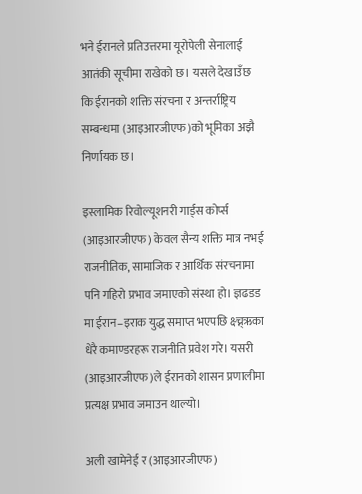भने ईरानले प्रतिउत्तरमा यूरोपेली सेनालाई आतंकी सूचीमा राखेको छ। यसले देखाउँछ कि ईरानको शक्ति संरचना र अन्तर्राष्ट्रिय सम्बन्धमा (आइआरजीएफ)को भूमिका अझै निर्णायक छ।

इस्लामिक रिवोल्यूशनरी गार्ड्स कोर्प्स (आइआरजीएफ) केवल सैन्य शक्ति मात्र नभई राजनीतिक, सामाजिक र आर्थिक संरचनामा पनि गहिरो प्रभाव जमाएको संस्था हो। ज्ञढडड मा ईरान–इराक युद्ध समाप्त भएपछि क्ष्च्न्ऋका धेरै कमाण्डरहरू राजनीति प्रवेश गरे। यसरी (आइआरजीएफ)ले ईरानको शासन प्रणालीमा प्रत्यक्ष प्रभाव जमाउन थाल्यो।

अली खामेनेई र (आइआरजीएफ)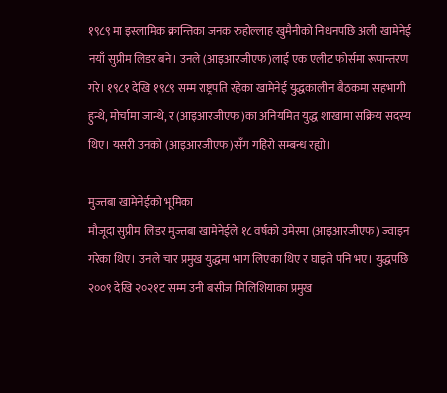१९८९ मा इस्लामिक क्रान्तिका जनक रुहोल्लाह खुमैनीको निधनपछि अली खामेनेई नयाँ सुप्रीम लिडर बने। उनले (आइआरजीएफ)लाई एक एलीट फोर्समा रूपान्तरण गरे। १९८१ देखि १९८९ सम्म राष्ट्रपति रहेका खामेनेई युद्धकालीन बैठकमा सहभागी हुन्थे, मोर्चामा जान्थे, र (आइआरजीएफ)का अनियमित युद्ध शाखामा सक्रिय सदस्य थिए। यसरी उनको (आइआरजीएफ)सँग गहिरो सम्बन्ध रह्यो।

मुज्तबा खामेनेईको भूमिका
मौजूदा सुप्रीम लिडर मुज्तबा खामेनेईले १८ वर्षको उमेरमा (आइआरजीएफ) ज्वाइन गरेका थिए। उनले चार प्रमुख युद्धमा भाग लिएका थिए र घाइते पनि भए। युद्धपछि २००९ देखि २०२१ट सम्म उनी बसीज मिलिशियाका प्रमुख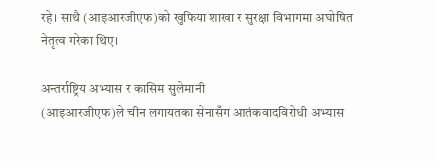रहे। साथै (आइआरजीएफ)को खुफिया शाखा र सुरक्षा विभागमा अघोषित नेतृत्व गरेका थिए।

अन्तर्राष्ट्रिय अभ्यास र कासिम सुलेमानी
(आइआरजीएफ)ले चीन लगायतका सेनासँग आतंकवादविरोधी अभ्यास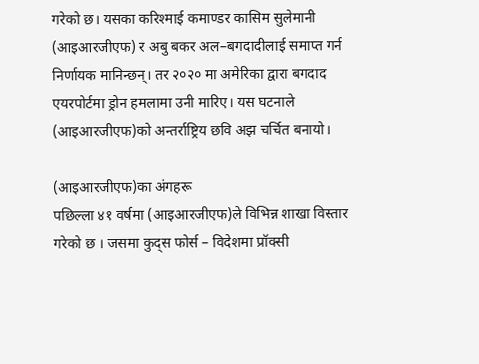गरेको छ। यसका करिश्माई कमाण्डर कासिम सुलेमानी (आइआरजीएफ) र अबु बकर अल–बगदादीलाई समाप्त गर्न निर्णायक मानिन्छन्। तर २०२० मा अमेरिका द्वारा बगदाद एयरपोर्टमा ड्रोन हमलामा उनी मारिए। यस घटनाले (आइआरजीएफ)को अन्तर्राष्ट्रिय छवि अझ चर्चित बनायो।

(आइआरजीएफ)का अंगहरू
पछिल्ला ४१ वर्षमा (आइआरजीएफ)ले विभिन्न शाखा विस्तार गरेको छ । जसमा कुद्स फोर्स – विदेशमा प्रॉक्सी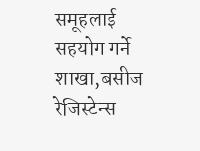समूहलाई सहयोग गर्ने शाखा,बसीज रेजिस्टेन्स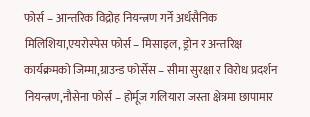फोर्स – आन्तरिक विद्रोह नियन्त्रण गर्ने अर्धसैनिक मिलिशिया,एयरोस्पेस फोर्स – मिसाइल, ड्रोन र अन्तरिक्ष कार्यक्रमको जिम्मा,ग्राउन्ड फोर्सेस – सीमा सुरक्षा र विरोध प्रदर्शन नियन्त्रण,नौसेना फोर्स – होर्मूज गलियारा जस्ता क्षेत्रमा छापामार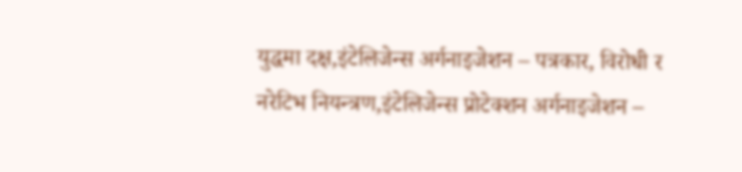युद्धमा दक्ष,इंटेलिजेन्स अर्गनाइजेशन – पत्रकार, विरोधी र नरेटिभ नियन्त्रण,इंटेलिजेन्स प्रोटेक्शन अर्गनाइजेशन –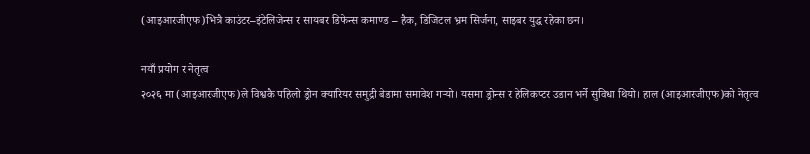(आइआरजीएफ)भित्रै काउंटर–इंटेलिजेन्स र सायबर डिफेन्स कमाण्ड – हैक, डिजिटल भ्रम सिर्जना, साइबर युद्ध रहेका छन।

नयाँ प्रयोग र नेतृत्व
२०२६ मा (आइआरजीएफ)ले विश्वकै पहिलो ड्रोन क्यारियर समुद्री बेडामा समावेश गर्‍यो। यसमा ड्रोन्स र हेलिकप्टर उडान भर्ने सुविधा थियो। हाल (आइआरजीएफ)को नेतृत्व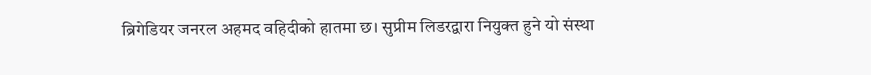ब्रिगेडियर जनरल अहमद वहिदीको हातमा छ। सुप्रीम लिडरद्वारा नियुक्त हुने यो संस्था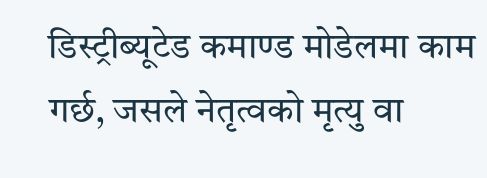डिस्ट्रीब्यूटेड कमाण्ड मोडेलमा काम गर्छ, जसले नेतृत्वको मृत्यु वा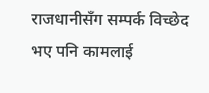राजधानीसँग सम्पर्क विच्छेद भए पनि कामलाई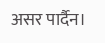असर पार्दैन।